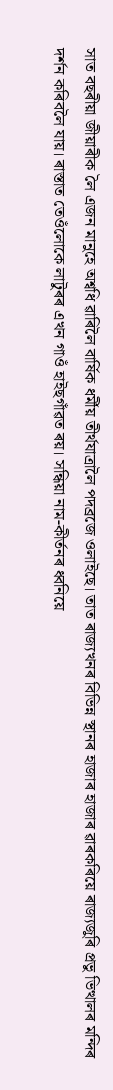সাত বছৰীয়া জীয়াৰীক লৈ এজন মানুহে অশ্বধি ৱাৰিলৈ বাৰ্ষিক ধৰ্মীয় তীৰ্থযাত্ৰালৈ পদব্ৰজে ওলাইছে। তাত ৰাজ্যখনৰ বিভিন্ন স্থানৰ হাজাৰ হাজাৰ ৱাৰকৰিয়ে ৰাজ্যজুৰি প্ৰভু ভিত্থালৰ মন্দিৰ দৰ্শন কৰিবলৈ যায়। ৰাস্তাত তেওঁলোকে লাটুৰৰ এখন গাওঁ হাইছগাঁৱত ৰয়। সন্ধিয়া নাম-কীৰ্তনৰ ধ্বনিয়ে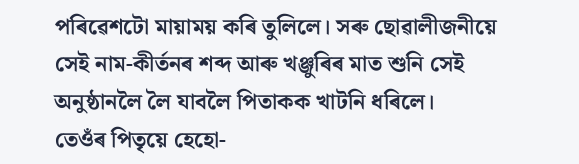পৰিৱেশটো মায়াময় কৰি তুলিলে। সৰু ছোৱালীজনীয়ে সেই নাম-কীৰ্তনৰ শব্দ আৰু খঞ্জুৰিৰ মাত শুনি সেই অনুষ্ঠানলৈ লৈ যাবলৈ পিতাকক খাটনি ধৰিলে।
তেওঁৰ পিতৃয়ে হেহো-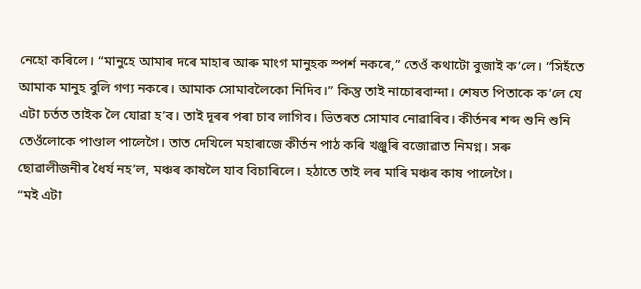নেহো কৰিলে। “মানুহে আমাৰ দৰে মাহাৰ আৰু মাংগ মানুহক স্পৰ্শ নকৰে,” তেওঁ কথাটো বুজাই ক’লে। “সিহঁতে আমাক মানুহ বুলি গণ্য নকৰে। আমাক সোমাবলৈকো নিদিব।” কিন্তু তাই নাচোৰবান্দা। শেষত পিতাকে ক’লে যে এটা চৰ্তত তাইক লৈ যোৱা হ’ব। তাই দূৰৰ পৰা চাব লাগিব। ভিতৰত সোমাব নোৱাৰিব। কীৰ্তনৰ শব্দ শুনি শুনি তেওঁলোকে পাণ্ডাল পালেগৈ। তাত দেখিলে মহাৰাজে কীৰ্তন পাঠ কৰি খঞ্জুৰি বজোৱাত নিমগ্ন। সৰু ছোৱালীজনীৰ ধৈৰ্য নহ’ল, মঞ্চৰ কাষলৈ যাব বিচাৰিলে। হঠাতে তাই লৰ মাৰি মঞ্চৰ কাষ পালেগৈ।
“মই এটা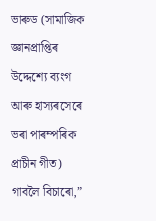ভাৰুড (সামাজিক জ্ঞানপ্ৰাপ্তিৰ উদ্দেশ্যে ব্যংগ আৰু হাস্যৰসেৰে ভৰা পাৰম্পৰিক প্ৰাচীন গীত) গাবলৈ বিচাৰো,”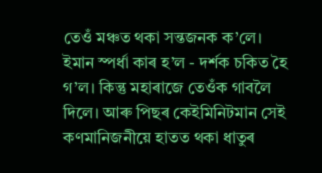তেওঁ মঞ্চত থকা সন্তজনক ক’লে। ইমান স্পৰ্ধা কাৰ হ’ল - দৰ্শক চকিত হৈ গ’ল। কিন্তু মহাৰাজে তেওঁক গাবলৈ দিলে। আৰু পিছৰ কেইমিনিটমান সেই কণমানিজনীয়ে হাতত থকা ধাতুৰ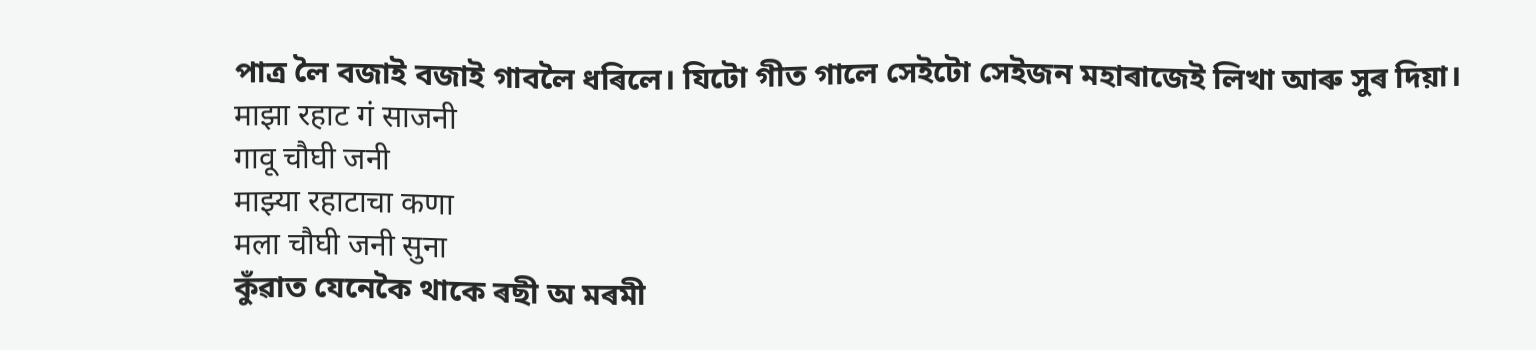পাত্ৰ লৈ বজাই বজাই গাবলৈ ধৰিলে। যিটো গীত গালে সেইটো সেইজন মহাৰাজেই লিখা আৰু সুৰ দিয়া।
माझा रहाट गं साजनी
गावू चौघी जनी
माझ्या रहाटाचा कणा
मला चौघी जनी सुना
কুঁৱাত যেনেকৈ থাকে ৰছী অ মৰমী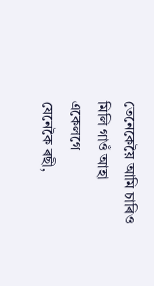তেনেকেয়ৈ আমি চাৰিও মিলি গাওঁ আহা একেলগে
যেনেকৈ ৰছী,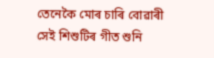তেনেকৈ মোৰ চাৰি বোৱাৰী
সেই শিশুটিৰ গীত শুনি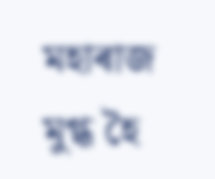মহাৰাজ মুগ্ধ হৈ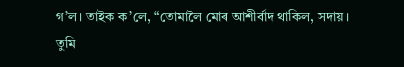গ’ল। তাইক ক’লে, “তোমালৈ মোৰ আশীৰ্বাদ থাকিল, সদায়। তুমি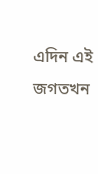এদিন এই জগতখন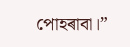পোহৰাবা।”